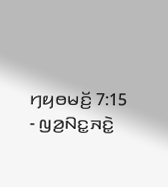ꤚꤟꤥꤗꤢꤩ꤬ 7:15 - ꤜꤤ꤬ꤡꤢ꤭ꤏꤢꤧ꤭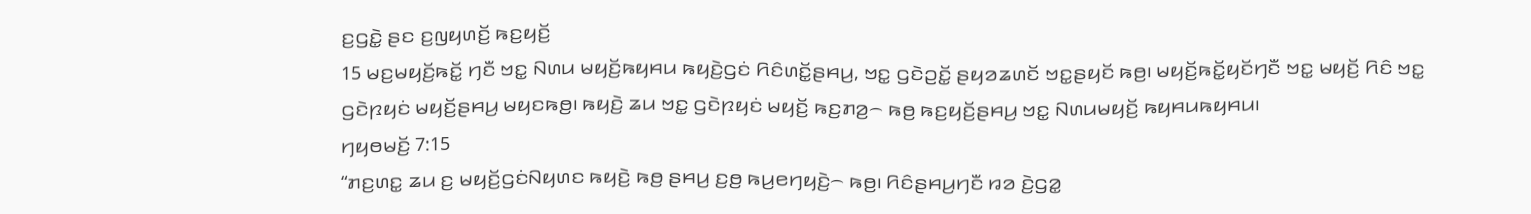ꤢ꤬ꤞꤢꤧ꤭ ꤔꤢ ꤢ꤬ꤜꤟꤛꤢꤩ꤬ ꤒꤢ꤬ꤟꤢꤩ꤬
15 ꤗꤢ꤬ꤗꤟꤢꤩ꤬ꤒꤢꤩ꤭ ꤚꤢꤪ ꤠꤢ꤭ ꤡꤛꤣ ꤗꤟꤢꤩ꤬ꤒꤟꤌꤣ ꤒꤟꤢꤧ꤬ꤞꤢꤦ ꤖꤢꤨꤛꤢꤩ꤭ꤔꤌꤣ꤬, ꤠꤢ꤭ ꤞꤢꤧꤑꤢꤩ꤭ ꤔꤟꤤꤘꤛꤢꤩ ꤠꤢ꤭ꤔꤟꤢꤩ ꤒꤥ꤬꤯ ꤗꤟꤢꤩ꤬ꤒꤢꤩ꤭ꤟꤢꤩꤚꤢꤪ ꤠꤢ꤭ ꤗꤟꤢꤩ꤬ ꤖꤢꤨ ꤠꤢ꤭ ꤞꤢꤧꤐꤟꤢꤦ ꤗꤟꤢꤩ꤬ꤔꤌꤣ꤬ ꤗꤟꤢꤒꤥ꤬꤯ ꤒꤟꤢꤧ꤬ ꤘꤣ ꤠꤢ꤭ ꤞꤢꤧꤐꤟꤢꤦ ꤗꤟꤢꤩ꤬ ꤒꤢ꤬ꤊꤤ꤬꤮ ꤒꤥ꤬ ꤒꤢ꤬ꤟꤢꤩ꤬ꤔꤌꤣ꤬ ꤠꤢ꤭ ꤡꤛꤣꤗꤟꤢꤩ꤬ ꤒꤟꤌꤣꤒꤟꤌꤣ꤯
ꤚꤟꤥꤗꤢꤩ꤬ 7:15
“ꤊꤢ꤬ꤛꤢ꤭ ꤘꤣ ꤢ꤬ ꤗꤟꤢꤩ꤬ꤞꤢꤦꤡꤟꤛꤢ ꤒꤟꤢꤧ꤬ ꤒꤥ꤬ ꤔꤌꤣ꤬ ꤢ꤬ꤥ꤬ ꤒꤣ꤬ꤕꤚꤟꤢꤧ꤬꤮ ꤒꤥ꤬꤯ ꤖꤢꤨꤔꤌꤣ꤬ꤚꤢꤪ ꤙꤤ ꤢꤧ꤬ꤞꤤ꤭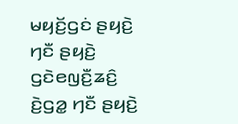ꤗꤟꤢꤩ꤬ꤞꤢꤦ ꤔꤟꤢꤧ꤬ ꤚꤢꤪ ꤔꤟꤢꤧ꤬ ꤞꤢꤧꤕꤜꤢꤪ꤬ꤘꤢꤨ꤬ ꤢꤧ꤬ꤞꤤ꤭ ꤚꤢꤪ ꤔꤟꤢꤧ꤬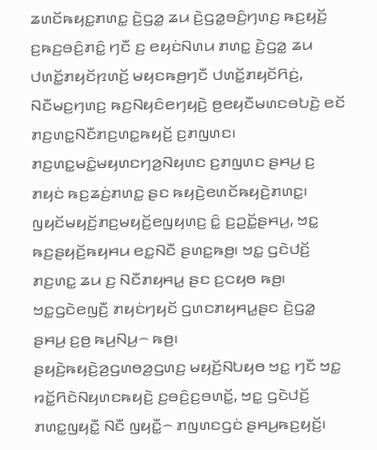ꤘꤛꤢꤩꤒꤟꤢ꤭ꤊꤛꤢ꤭ ꤢꤧ꤬ꤞꤤ꤭ ꤘꤣ ꤢꤧ꤬ꤞꤤ꤭ꤋꤢꤨ꤬ꤚꤛꤢ꤬ ꤒꤢ꤬ꤟꤢꤩ꤬ ꤢ꤬ꤒꤢ꤬ꤋꤢꤨ꤬ꤊꤢꤨ꤭ ꤚꤢꤪ ꤢ꤬ ꤕꤟꤢꤦꤡꤛꤣ ꤊꤛꤢ꤭ ꤢꤧ꤬ꤞꤤ꤭ ꤘꤣ ꤓꤛꤢꤩ꤭ꤊꤟꤢꤩꤐꤛꤢꤩ꤬ ꤗꤟꤢꤒꤥ꤬ꤚꤢꤪ ꤓꤛꤢꤩ꤭ꤊꤟꤢꤩꤖꤢꤦ꤬,
ꤡꤢꤪꤗꤢ꤬ꤚꤛꤢ꤬ ꤒꤢ꤬ꤡꤟꤢꤨꤕꤚꤟꤢꤧ꤬ ꤥ꤬ꤕꤟꤢꤪꤗꤛꤢꤋꤝꤢꤧ꤬ ꤕꤢꤩ ꤊꤢ꤬ꤛꤢ꤭ꤡꤢꤪꤊꤢ꤬ꤛꤢ꤭ꤒꤟꤢꤩ꤬ ꤢ꤬ꤊꤜꤛꤢ꤯ ꤊꤢ꤬ꤛꤢ꤭ꤗꤢꤨ꤭ꤗꤟꤛꤢꤚꤤ꤬ꤡꤟꤛꤢ ꤢ꤬ꤊꤜꤛꤢ ꤔꤌꤣ꤬ ꤢ꤬ ꤊꤟꤢꤦ ꤒꤢ꤬ꤘꤢꤦ꤬ꤊꤛꤢ꤭ ꤔꤢ ꤒꤟꤢꤧ꤬ꤕꤛꤢꤩꤒꤟꤢꤧ꤬ꤊꤛꤢ꤭꤯
ꤜꤟꤢꤩꤗꤟꤢꤩ꤬ꤊꤢ꤬ꤗꤟꤢꤩ꤬ꤕꤜꤟꤛꤢ꤬ ꤢꤨ꤭ ꤢ꤬ꤑꤢꤩ꤭ꤔꤌꤣ꤬, ꤠꤢ꤭ ꤒꤢ꤬ꤔꤟꤢꤩ꤬ꤒꤟꤌꤣ ꤕꤢ꤭ꤡꤢꤪ ꤔꤛꤢ꤭ꤒꤥ꤬꤯ ꤠꤢ꤭ ꤞꤢꤧꤓꤢꤩ꤬ ꤊꤢ꤬ꤛꤢ꤭ ꤘꤣ ꤢ꤬ ꤡꤢꤪꤊꤟꤌꤣ꤭ ꤔꤢ ꤢ꤬ꤍꤟꤥ ꤒꤥ꤬꤯ ꤠꤢ꤭ꤞꤢꤧꤕꤜꤢꤪ꤬ ꤊꤟꤢꤦꤚꤟꤢꤩ ꤞꤛꤢꤊꤟꤌꤣ꤭ꤔꤢ ꤢꤧ꤬ꤞꤤ꤭ ꤔꤌꤣ꤬ ꤢ꤬ꤥ꤬ ꤒꤣ꤬ꤡꤣ꤬꤮ ꤒꤥ꤬꤯
ꤔꤟꤢꤧ꤬ꤒꤟꤢꤧ꤬ꤤ꤬ꤞꤛꤥꤤ꤬ꤞꤛꤢ꤬ ꤗꤟꤢꤩ꤬ꤡꤝꤟꤥ ꤠꤢ꤭ ꤚꤢꤪ ꤠꤢ꤭ ꤙꤢꤩ꤭ꤖꤢꤧꤡꤟꤛꤢꤒꤟꤢꤧ꤬ ꤢ꤬ꤋꤢꤨ꤬ꤢ꤬ꤋꤛꤢꤩ꤭, ꤠꤢ꤭ ꤞꤢꤧꤓꤢꤩ꤬ ꤊꤛꤢ꤭ꤜꤟꤢꤪ꤭ ꤡꤢꤪ ꤜꤟꤢꤪ꤭꤮ ꤊꤜꤛꤢꤞꤢꤦ ꤔꤌꤣ꤬ꤒꤢ꤬ꤟꤢꤩ꤬꤯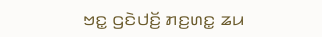ꤠꤢ꤭ ꤞꤢꤧꤓꤢꤩ꤬ ꤊꤢ꤬ꤛꤢ꤭ ꤘꤣ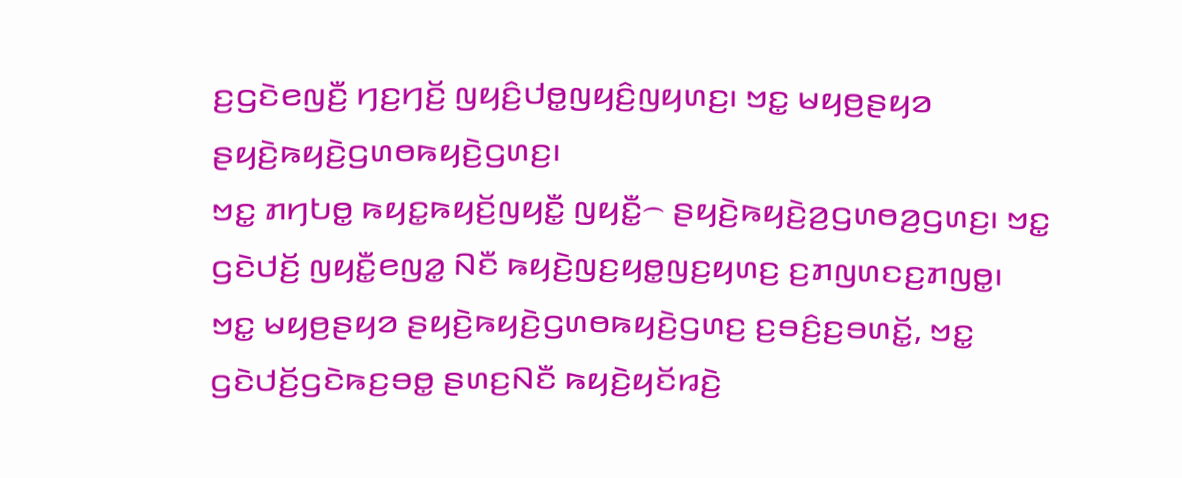ꤢ꤬ꤞꤢꤧꤕꤜꤢꤪ꤬ ꤚꤢ꤬ꤚꤢꤩ꤬ ꤜꤟꤢꤨ꤬ꤓꤥ꤭ꤜꤟꤢꤨ꤬ꤜꤟꤛꤢ꤬꤯ ꤠꤢ꤭ ꤗꤟꤥ꤬ꤔꤟꤤ ꤔꤟꤢꤧ꤬ꤒꤟꤢꤧ꤬ꤞꤛꤥꤒꤟꤢꤧ꤬ꤞꤛꤢ꤬꤯
ꤠꤢ꤭ ꤊꤚꤝꤥ꤭ ꤒꤟꤢ꤭ꤒꤟꤢꤩ꤬ꤜꤟꤢꤪ꤭ ꤜꤟꤢꤪ꤭꤮ ꤔꤟꤢꤧ꤬ꤒꤟꤢꤧ꤬ꤤ꤬ꤞꤛꤥꤤ꤬ꤞꤛꤢ꤬꤯ ꤠꤢ꤭ ꤞꤢꤧꤓꤢꤩ꤬ ꤜꤟꤢꤪ꤭ꤕꤜꤤ꤭ ꤡꤢꤪ ꤒꤟꤢꤧ꤬ꤜꤢ꤬ꤟꤥ꤭ꤜꤢ꤬ꤟꤛꤢ꤬ ꤢ꤬ꤊꤜꤛꤢꤢ꤬ꤊꤜꤥ꤭꤯
ꤠꤢ꤭ ꤗꤟꤥ꤬ꤔꤟꤤ ꤔꤟꤢꤧ꤬ꤒꤟꤢꤧ꤬ꤞꤛꤥꤒꤟꤢꤧ꤬ꤞꤛꤢ꤬ ꤢ꤬ꤋꤢꤨ꤬ꤢ꤬ꤋꤛꤢꤩ꤭, ꤠꤢ꤭ ꤞꤢꤧꤓꤢꤩ꤬ꤞꤢꤧꤒꤢ꤬ꤋꤥ꤭ ꤔꤛꤢ꤬ꤡꤢꤪ ꤒꤟꤢꤧ꤬ꤟꤢꤩꤙꤢꤧ꤬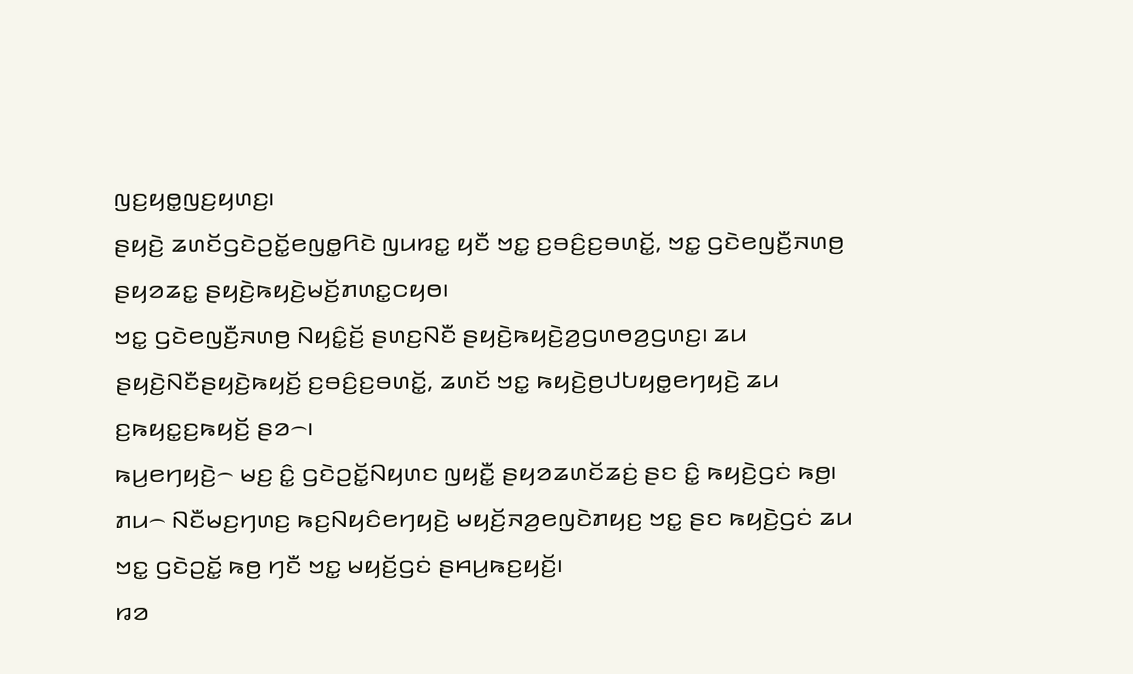ꤜꤢ꤬ꤟꤥ꤭ꤜꤢ꤬ꤟꤛꤢ꤬꤯
ꤔꤟꤢꤧ꤬ ꤘꤛꤢꤩꤞꤢꤧꤑꤢꤩ꤭ꤕꤜꤥ꤭ꤖꤢꤧ ꤜꤣꤙꤢ꤭ ꤟꤢꤪ ꤠꤢ꤭ ꤢ꤬ꤋꤢꤨ꤬ꤢ꤬ꤋꤛꤢꤩ꤭, ꤠꤢ꤭ ꤞꤢꤧꤕꤜꤢꤪ꤬ꤏꤛꤥ꤬ ꤔꤟꤤꤘꤢ꤭ ꤔꤟꤢꤧ꤬ꤒꤟꤢꤧ꤬ꤗꤢꤩ꤬ꤊꤛꤢ꤭ꤍꤟꤥ꤯
ꤠꤢ꤭ ꤞꤢꤧꤕꤜꤢꤪ꤬ꤏꤛꤥ꤬ ꤡꤟꤢꤨ꤭ꤢꤩ꤬ ꤔꤛꤢ꤬ꤡꤢꤪ ꤔꤟꤢꤧ꤬ꤒꤟꤢꤧ꤬ꤤ꤬ꤞꤛꤥꤤ꤬ꤞꤛꤢ꤬꤯ ꤘꤣ ꤔꤟꤢꤧ꤬ꤡꤢꤪꤔꤟꤢꤧ꤬ꤒꤟꤢꤩ꤬ ꤢ꤬ꤋꤢꤨ꤬ꤢ꤬ꤋꤛꤢꤩ꤭, ꤘꤛꤢꤩ ꤠꤢ꤭ ꤒꤟꤢꤧ꤬ꤥ꤬ꤓꤝꤟꤥ꤭ꤕꤚꤟꤢꤧ꤬ ꤘꤣ ꤢ꤬ꤒꤟꤢ꤭ꤢ꤬ꤒꤟꤢꤩ꤬ ꤔꤤ꤮꤯
ꤒꤣ꤬ꤕꤚꤟꤢꤧ꤬꤮ ꤗꤢ꤬ ꤢꤨ꤭ ꤞꤢꤧꤑꤢꤩ꤭ꤡꤟꤛꤢ ꤜꤟꤢꤪ꤭ ꤔꤟꤤꤘꤛꤢꤩꤘꤢꤦ꤬ ꤔꤢ ꤢꤨ꤭ ꤒꤟꤢꤧ꤬ꤞꤢꤦ ꤒꤥ꤬꤯ ꤊꤣ꤮ ꤡꤢꤪꤗꤢ꤬ꤚꤛꤢ꤬ ꤒꤢ꤬ꤡꤟꤢꤨꤕꤚꤟꤢꤧ꤬ ꤗꤟꤢꤩ꤬ꤏꤤ꤬ꤕꤜꤢꤧꤊꤟꤢ꤬ ꤠꤢ꤭ ꤔꤢ ꤒꤟꤢꤧ꤬ꤞꤢꤦ ꤘꤣ ꤠꤢ꤭ ꤞꤢꤧꤑꤢꤩ꤭ ꤒꤥ꤬ ꤚꤢꤪ ꤠꤢ꤭ ꤗꤟꤢꤩ꤬ꤞꤢꤦ ꤔꤌꤣ꤬ꤒꤢ꤬ꤟꤢꤩ꤬꤯
ꤙꤤ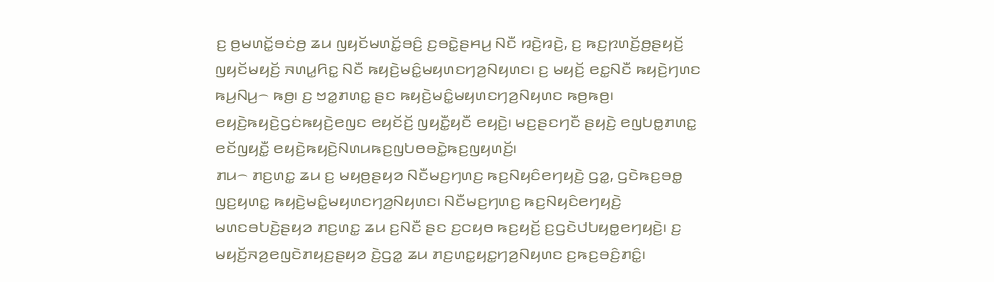ꤢ꤬ ꤥ꤬ꤗꤛꤢꤩ꤭ꤋꤢꤦꤥ꤬ ꤘꤣ ꤜꤟꤢꤩꤗꤛꤢꤩ꤭ꤋꤢꤨ꤬ ꤢ꤬ꤋꤢꤧ꤭ꤔꤌꤣ꤬ ꤡꤢꤪ ꤙꤢꤧ꤬ꤙꤢꤧ꤬, ꤢ꤬ ꤒꤢ꤬ꤐꤛꤢꤩ꤬ꤥ꤬ꤔꤟꤢꤩ꤬ ꤜꤟꤢꤩꤗꤟꤢꤩ꤬ ꤏꤛꤣ꤭ꤖꤢ꤭ ꤡꤢꤪ ꤒꤟꤢꤧ꤬ꤗꤢꤨ꤭ꤗꤟꤛꤢꤚꤤ꤬ꤡꤟꤛꤢ꤯ ꤢ꤬ ꤗꤟꤢꤩ꤬ ꤕꤢ꤭ꤡꤢꤪ ꤒꤟꤢꤧ꤬ꤚꤛꤢ ꤒꤣ꤬ꤡꤣ꤬꤮ ꤒꤥ꤬꤯ ꤢ꤬ ꤠꤤ꤭ꤊꤛꤢ꤭ ꤔꤢ ꤒꤟꤢꤧ꤬ꤗꤢꤨ꤭ꤗꤟꤛꤢꤚꤤ꤬ꤡꤟꤛꤢ ꤒꤥ꤬ꤒꤥ꤬꤯
ꤕꤟꤢꤧ꤬ꤒꤟꤢꤧ꤬ꤞꤢꤦꤒꤟꤢꤧ꤬ꤕꤜꤢ ꤕꤟꤢꤩꤢꤩ꤬ ꤜꤟꤢꤪ꤭ꤟꤢꤪ ꤕꤟꤢꤧ꤬꤯ ꤗꤢ꤬ꤔꤢꤚꤢꤪ ꤔꤟꤢꤧ꤬ ꤕꤜꤝꤥ꤭ꤊꤛꤢ꤭ ꤕꤢꤩꤜꤟꤢꤪ꤭ ꤕꤟꤢꤧ꤬ꤒꤟꤢꤧ꤬ꤡꤛꤣꤒꤢ꤬ꤜꤝꤥꤋꤢꤧ꤭ꤒꤢ꤬ꤜꤟꤛꤢꤩ꤬꤯
ꤊꤣ꤮ ꤊꤢ꤬ꤛꤢ꤭ ꤘꤣ ꤢ꤬ ꤗꤟꤥ꤬ꤔꤟꤤ ꤡꤢꤪꤗꤢ꤬ꤚꤛꤢ꤬ ꤒꤢ꤬ꤡꤟꤢꤨꤕꤚꤟꤢꤧ꤬ ꤞꤤ꤭, ꤞꤢꤧꤒꤢ꤬ꤋꤥ꤭ ꤜꤢ꤬ꤟꤛꤢ꤭ ꤒꤟꤢꤧ꤬ꤗꤢꤨ꤭ꤗꤟꤛꤢꤚꤤ꤬ꤡꤟꤛꤢ꤯ ꤡꤢꤪꤗꤢ꤬ꤚꤛꤢ꤬ ꤒꤢ꤬ꤡꤟꤢꤨꤕꤚꤟꤢꤧ꤬ ꤗꤛꤢꤋꤝꤢꤧ꤬ꤔꤟꤤ ꤊꤢ꤬ꤛꤢ꤭ ꤘꤣ ꤢ꤬ꤡꤢꤪ ꤔꤢ ꤢ꤬ꤍꤟꤥ ꤒꤢ꤬ꤟꤢꤩ꤬ ꤢ꤬ꤞꤢꤧꤓꤝꤟꤥ꤭ꤕꤚꤟꤢꤧ꤬꤯ ꤢ꤬ ꤗꤟꤢꤩ꤬ꤏꤤ꤬ꤕꤜꤢꤧꤊꤟꤢ꤬ꤔꤟꤤ ꤢꤧ꤬ꤞꤤ꤭ ꤘꤣ ꤊꤢ꤬ꤛꤢ꤭ꤟꤢ꤭ꤚꤤ꤬ꤡꤟꤛꤢ ꤢ꤬ꤒꤢ꤬ꤋꤢꤨ꤬ꤊꤢꤨ꤭꤯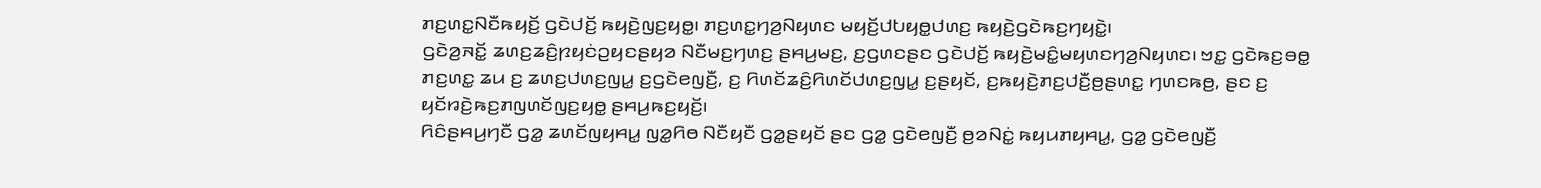ꤊꤢ꤬ꤛꤢ꤭ꤡꤢꤪꤒꤟꤢꤩ꤬ ꤞꤢꤧꤓꤢꤩ꤬ ꤒꤟꤢꤧ꤬ꤜꤢ꤬ꤟꤥ꤭꤯ ꤊꤢ꤬ꤛꤢ꤭ꤚꤤ꤬ꤡꤟꤛꤢ ꤗꤟꤢꤩ꤬ꤓꤝꤟꤥ꤭ꤓꤛꤢ꤬ ꤒꤟꤢꤧ꤬ꤞꤢꤧꤒꤢ꤬ꤚꤟꤢꤧ꤭꤯
ꤞꤢꤧꤤ꤬ꤏꤢꤩ꤭ ꤘꤛꤢ꤬ꤘꤢꤨ꤬ꤐꤟꤢꤦꤑꤟꤢꤔꤟꤤ ꤡꤢꤪꤗꤢ꤬ꤚꤛꤢ꤬ ꤔꤌꤣ꤬ꤗꤢ꤬, ꤢ꤬ꤞꤛꤢꤔꤢ ꤞꤢꤧꤓꤢꤩ꤬ ꤒꤟꤢꤧ꤬ꤗꤢꤨ꤭ꤗꤟꤛꤢꤚꤤ꤬ꤡꤟꤛꤢ꤯ ꤠꤢ꤭ ꤞꤢꤧꤒꤢ꤬ꤋꤥ꤭ ꤊꤢ꤬ꤛꤢ꤭ ꤘꤣ ꤢ꤬ ꤘꤛꤢ꤬ꤓꤛꤢ꤬ꤜꤣ꤭ ꤢ꤬ꤞꤢꤧꤕꤜꤢꤪ꤬, ꤢ꤬ ꤖꤛꤢꤩꤘꤢꤨ꤬ꤖꤛꤢꤩꤓꤛꤢ꤬ꤜꤣ꤭ ꤢ꤬ꤔꤟꤢꤩ, ꤢ꤬ꤒꤟꤢꤧ꤬ꤊꤢ꤬ꤓꤢꤪ꤬ꤥ꤬ꤔꤛꤢ꤭ ꤚꤛꤢꤒꤥ꤬, ꤔꤢ ꤢ꤬ ꤟꤢꤩꤙꤢꤧ꤬ꤒꤢ꤬ꤊꤜꤛꤢꤩꤜꤢ꤬ꤟꤥ꤭ ꤔꤌꤣ꤬ꤒꤢ꤬ꤟꤢꤩ꤬꤯
ꤖꤢꤨꤔꤌꤣ꤬ꤚꤢꤪ ꤞꤤ꤭ ꤘꤛꤢꤩꤜꤟꤌꤣ꤭ ꤜꤤ꤭ꤖꤥ ꤡꤢꤪꤟꤢꤪ ꤞꤤ꤭ꤔꤟꤢꤩ ꤔꤢ ꤞꤤ꤭ ꤞꤢꤧꤕꤜꤢꤪ꤬ ꤥ꤬ꤤꤡꤢꤦ꤭ ꤒꤟꤣꤊꤟꤌꤣ꤭, ꤞꤤ꤭ ꤞꤢꤧꤕꤜꤢꤪ꤬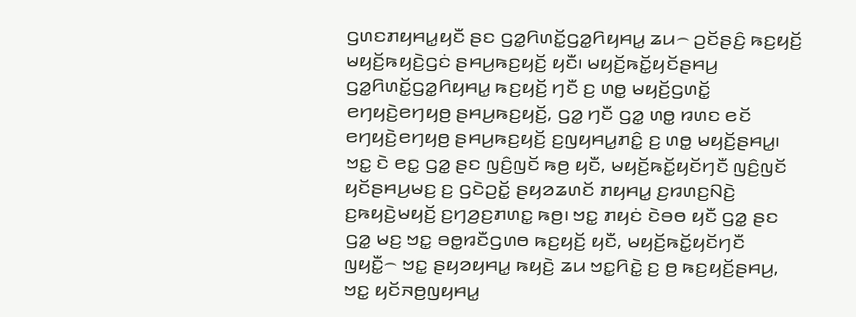ꤞꤛꤢꤊꤟꤌꤣ꤭ꤟꤢꤪ ꤔꤢ ꤞꤤ꤭ꤖꤛꤢꤩ꤭ꤞꤤ꤭ꤖꤟꤌꤣ꤭ ꤘꤣ꤮ ꤑꤢꤩꤔꤢꤨ꤬ ꤒꤢ꤬ꤟꤢꤩ꤬ ꤗꤟꤢꤩ꤬ꤒꤟꤢꤧ꤬ꤞꤢꤦ ꤔꤌꤣ꤬ꤒꤢ꤬ꤟꤢꤩ꤬ ꤟꤢꤪ꤯ ꤗꤟꤢꤩ꤬ꤒꤢꤩ꤭ꤟꤢꤩꤔꤌꤣ꤬ ꤞꤤ꤭ꤖꤛꤢꤩ꤭ꤞꤤ꤭ꤖꤟꤌꤣ꤭ ꤒꤢ꤬ꤟꤢꤩ꤬ ꤚꤢꤪ ꤢ꤬ ꤛꤥ꤭ ꤗꤟꤢꤩ꤬ꤞꤛꤢꤩ꤭ ꤕꤚꤟꤢꤧ꤬ꤕꤚꤟꤥ꤬ ꤔꤌꤣ꤬ꤒꤢ꤬ꤟꤢꤩ꤬, ꤞꤤ꤭ ꤚꤢꤪ ꤞꤤ꤭ ꤛꤥ꤭ ꤙꤛꤢ ꤕꤢꤩ ꤕꤚꤟꤢꤧ꤬ꤕꤚꤟꤥ꤬ ꤔꤌꤣ꤬ꤒꤢ꤬ꤟꤢꤩ꤬ ꤢ꤬ꤜꤟꤌꤣ꤭ꤊꤢꤨ꤭ ꤢ꤬ ꤛꤥ꤭ ꤗꤟꤢꤩ꤬ꤔꤌꤣ꤭꤯
ꤠꤢ꤭ ꤢꤧ ꤕꤢ꤭ ꤞꤤ꤭ ꤔꤢ ꤜꤢꤨ꤬ꤜꤢꤩ ꤒꤥ꤬ ꤟꤢꤪ, ꤗꤟꤢꤩ꤬ꤒꤢꤩ꤭ꤟꤢꤩꤚꤢꤪ ꤜꤢꤨ꤬ꤜꤢꤩ ꤟꤢꤩꤔꤌꤣ꤬ꤗꤢ꤬ ꤢ꤬ ꤞꤢꤧꤑꤢꤩ꤭ ꤔꤟꤤꤘꤛꤢꤩ ꤊꤟꤌꤣ꤭ ꤢ꤬ꤙꤛꤢ꤬ꤡꤢꤧ꤬ ꤢ꤬ꤒꤟꤢꤧ꤬ꤗꤟꤢꤩ꤬ ꤢ꤬ꤚꤤ꤬ꤢ꤬ꤊꤛꤢ꤭ ꤒꤥ꤬꤯ ꤠꤢ꤭ ꤊꤟꤢꤦ ꤢꤧꤋꤥ ꤟꤢꤪ ꤞꤤ꤭ ꤔꤢ ꤞꤤ꤭ ꤗꤢ꤬ ꤠꤢ꤭ ꤋꤥ꤭ꤙꤢꤪꤞꤛꤥ ꤒꤢ꤬ꤟꤢꤩ꤬ ꤟꤢꤪ, ꤗꤟꤢꤩ꤬ꤒꤢꤩ꤭ꤟꤢꤩꤚꤢꤪ ꤜꤟꤢꤪ꤭꤮ ꤠꤢ꤭ ꤔꤟꤤꤟꤌꤣ꤭ ꤒꤟꤢꤧ꤬ ꤘꤣ ꤠꤢ꤭ꤖꤢꤧ꤭ ꤢ꤬ ꤥ꤬ ꤒꤢ꤬ꤟꤢꤩ꤬ꤔꤌꤣ꤬, ꤠꤢ꤭ ꤟꤢꤩꤏꤥ꤬ꤜꤟꤌꤣ꤭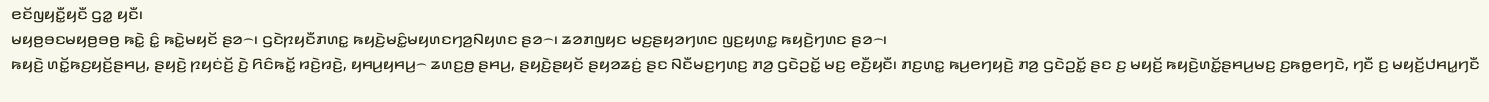ꤕꤢꤩꤜꤟꤢꤪ꤭ꤟꤢꤪ ꤞꤤ꤭ ꤟꤢꤪ꤯
ꤗꤟꤥ꤬ꤋꤢꤗꤟꤥ꤬ꤋꤥ꤬ ꤒꤢꤧ꤭ ꤢꤨ꤭ ꤒꤢꤧ꤭ꤗꤟꤢꤩ ꤔꤤ꤮꤯ ꤞꤢꤧꤐꤟꤢꤪꤊꤛꤢ꤭ ꤒꤟꤢꤧ꤬ꤗꤢꤨ꤭ꤗꤟꤛꤢꤚꤤ꤬ꤡꤟꤛꤢ ꤔꤤ꤮꤯ ꤘꤤꤊꤜꤟꤢ ꤗꤢ꤬ꤔꤟꤤꤚꤛꤢ ꤜꤢ꤬ꤟꤛꤢ꤭ ꤒꤟꤢꤧ꤬ꤚꤛꤢ ꤔꤤ꤮꤯
ꤒꤟꤢꤧ꤬ ꤛꤢꤩ꤭ꤒꤢ꤬ꤟꤢꤩ꤬ꤔꤌꤣ꤬, ꤔꤟꤢꤧ꤬ ꤐꤟꤢꤦꤢꤩ꤬ ꤢꤧ꤬ ꤖꤢꤨꤒꤢꤩ꤭ ꤙꤢꤧ꤬ꤙꤢꤧ꤬, ꤟꤌꤣ꤬ꤟꤌꤣ꤬꤮ ꤘꤛꤢ꤬ꤥ꤬ ꤔꤌꤣ꤬, ꤔꤟꤢꤧ꤬ꤔꤟꤢꤩ ꤔꤟꤤꤘꤢꤦ꤬ ꤔꤢ ꤡꤢꤪꤗꤢ꤬ꤚꤛꤢ꤬ ꤊꤤ꤬ ꤞꤢꤧꤑꤢꤩ꤭ ꤗꤢ꤬ ꤕꤢꤪ꤬ꤟꤢꤪ꤯ ꤊꤢ꤬ꤛꤢ꤭ ꤒꤣ꤬ꤕꤚꤟꤢꤧ꤬ ꤊꤤ꤬ ꤞꤢꤧꤑꤢꤩ꤭ ꤔꤢ ꤢ꤬ ꤗꤟꤢꤩ꤬ ꤒꤟꤢꤧ꤬ꤛꤢꤩ꤭ꤔꤌꤣ꤬ꤗꤢ꤬ ꤢ꤬ꤒꤥ꤭ꤕꤚꤢꤧ, ꤚꤢꤪ ꤢ꤬ ꤗꤟꤢꤩ꤬ꤓꤌꤣ꤭ꤚꤢꤪ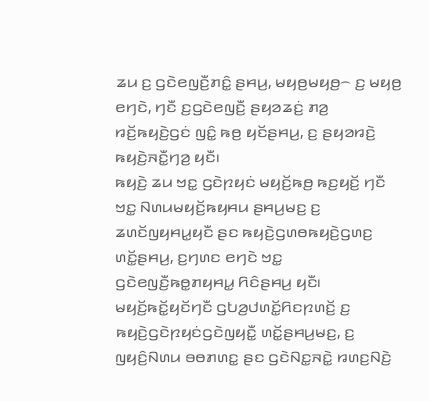ꤘꤣ ꤢ꤬ ꤞꤢꤧꤕꤜꤢꤪ꤬ꤊꤢꤨ꤭ ꤔꤌꤣ꤬, ꤗꤟꤥ꤬ꤗꤟꤥ꤬꤮ ꤢ꤬ ꤗꤟꤥ꤬ ꤕꤚꤢꤧ, ꤚꤢꤪ ꤢ꤬ꤞꤢꤧꤕꤜꤢꤪ꤬ ꤔꤟꤤꤘꤢꤦ꤬ ꤊꤤ꤬ ꤙꤢꤩ꤬ꤒꤟꤢꤧ꤬ꤞꤢꤦ ꤜꤢꤨ꤭ ꤒꤥ꤬ ꤟꤢꤩꤔꤌꤣ꤬, ꤢ꤬ ꤔꤟꤤꤙꤢꤧ꤬ ꤒꤟꤢꤧ꤬ꤏꤢꤪ꤭ꤚꤤ꤬ ꤟꤢꤪ꤯
ꤒꤟꤢꤧ꤬ ꤘꤣ ꤠꤢ꤭ ꤞꤢꤧꤐꤟꤢꤦ ꤗꤟꤢꤩ꤬ꤒꤥ꤬ ꤒꤢ꤬ꤟꤢꤩ꤬ ꤚꤢꤪ ꤠꤢ꤭ ꤡꤛꤣꤗꤟꤢꤩ꤬ꤒꤟꤌꤣ ꤔꤌꤣ꤬ꤗꤢ꤬ ꤢ꤬ ꤘꤛꤢꤩꤜꤟꤌꤣ꤭ꤟꤢꤪ ꤔꤢ ꤒꤟꤢꤧ꤬ꤞꤛꤥꤒꤟꤢꤧ꤬ꤞꤛꤢ꤬ ꤛꤢꤩ꤭ꤔꤌꤣ꤬, ꤢ꤬ꤚꤛꤢ ꤕꤚꤢꤧ ꤠꤢ꤭ ꤞꤢꤧꤕꤜꤢꤪ꤬ꤒꤥ꤭ꤊꤟꤌꤣ꤭ ꤖꤢꤨꤔꤌꤣ꤬ ꤟꤢꤪ꤯
ꤗꤟꤢꤩ꤬ꤒꤢꤩ꤭ꤟꤢꤩꤚꤢꤪ ꤞꤝꤤ꤬ꤓꤛꤢꤩ꤭ꤖꤢꤐꤛꤢꤩ꤬ ꤢ꤬ ꤒꤟꤢꤧ꤬ꤞꤢꤧꤐꤟꤢꤦꤞꤢꤧꤜꤟꤢꤪ꤭ ꤛꤢꤩ꤭ꤔꤌꤣ꤬ꤗꤢ꤬, ꤢ꤬ ꤜꤟꤢꤨ꤬ꤡꤛꤣ ꤋꤥꤊꤛꤢ꤭ ꤔꤢ ꤞꤢꤧꤡꤢ꤭ꤏꤢꤧ꤭ ꤙꤛꤢ꤬ꤡꤢꤧ꤬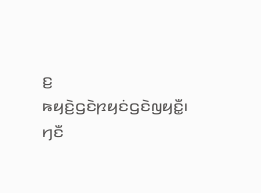ꤢ꤬ ꤒꤟꤢꤧ꤬ꤞꤢꤧꤐꤟꤢꤦꤞꤢꤧꤜꤟꤢꤪ꤭꤯ ꤚꤢꤪ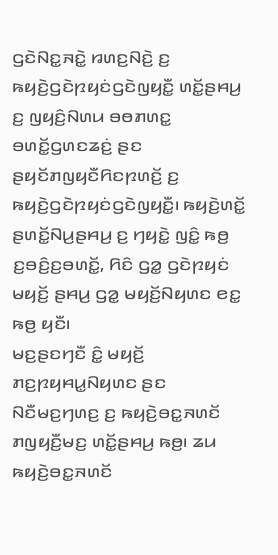ꤞꤢꤧꤡꤢ꤭ꤏꤢꤧ꤭ ꤙꤛꤢ꤬ꤡꤢꤧ꤬ ꤢ꤬ ꤒꤟꤢꤧ꤬ꤞꤢꤧꤐꤟꤢꤦꤞꤢꤧꤜꤟꤢꤪ꤭ ꤛꤢꤩ꤭ꤔꤌꤣ꤬ ꤢ꤬ ꤜꤟꤢꤨ꤬ꤡꤛꤣ ꤋꤥꤊꤛꤢ꤭ ꤋꤛꤢꤩ꤭ꤞꤛꤢꤘꤢꤦ꤬ ꤔꤢ ꤔꤟꤢꤩꤊꤜꤟꤢꤪꤖꤢꤐꤛꤢꤩ꤬ ꤢ꤬ ꤒꤟꤢꤧ꤬ꤞꤢꤧꤐꤟꤢꤦꤞꤢꤧꤜꤟꤢꤪ꤭꤯ ꤒꤟꤢꤧ꤬ꤛꤢꤩ꤭ ꤔꤛꤢꤩ꤭ꤡꤣ꤬ꤔꤌꤣ꤬ ꤢ꤬ ꤚꤟꤢꤧ꤭ ꤜꤢꤨ꤭ ꤒꤥ꤬ ꤢ꤬ꤋꤢꤨ꤬ꤢ꤬ꤋꤛꤢꤩ꤭, ꤖꤢꤨ ꤞꤤ꤭ ꤞꤢꤧꤐꤟꤢꤦ ꤗꤟꤢꤩ꤬ ꤔꤌꤣ꤬ ꤞꤤ꤭ ꤗꤟꤢꤩ꤬ꤡꤟꤛꤢ ꤕꤢ꤭ ꤒꤥ꤬ ꤟꤢꤪ꤯
ꤗꤢ꤬ꤔꤢꤚꤢꤪ ꤢꤨ꤭ ꤗꤟꤢꤩ꤬ ꤊꤢ꤬ꤐꤟꤌꤣ꤭ꤡꤟꤛꤢ ꤔꤢ ꤡꤢꤪꤗꤢ꤬ꤚꤛꤢ꤬ ꤢ꤬ ꤒꤟꤢꤧ꤬ꤋꤢ꤭ꤏꤛꤢꤩ ꤊꤜꤟꤢꤪ꤬ꤗꤢ꤬ ꤛꤢꤩ꤭ꤔꤌꤣ꤬ ꤒꤥ꤬꤯ ꤘꤣ ꤒꤟꤢꤧ꤬ꤋꤢ꤭ꤏꤛꤢꤩ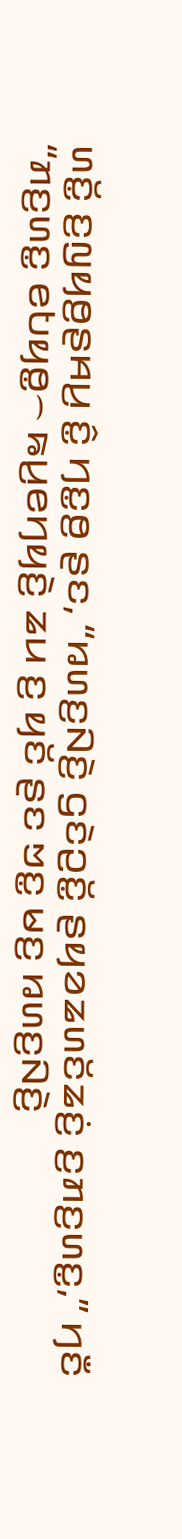ꤛꤢꤩ꤭ ꤢ꤬ꤜꤟꤥ꤬ꤔꤌꤣ꤬ ꤢꤨ꤭ ꤚꤢ꤭ꤥ꤬ ꤔꤢ, “ꤙꤛꤢ꤬ꤡꤢꤧ꤬ ꤞꤢꤧꤑꤢꤩ꤭ ꤔꤟꤤꤘꤛꤢꤩꤘꤢꤦ꤬ ꤢ꤬ꤊꤢ꤬ꤛꤢ꤭,” ꤚꤢꤪ “ꤊꤢ꤬ꤛꤢ꤭ ꤕꤝꤟꤥ꤭꤮ ꤒꤣ꤬ꤕꤚꤟꤢꤧ꤬ ꤘꤣ ꤢ꤬ ꤟꤢꤩ ꤔꤢ ꤠꤢ꤭ ꤗꤢ꤬ ꤙꤛꤢ꤬ꤡꤢꤧ꤬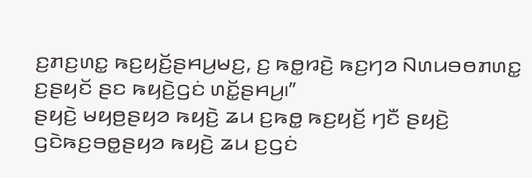ꤢ꤬ꤊꤢ꤬ꤛꤢ꤭ ꤒꤢ꤬ꤟꤢꤩ꤬ꤔꤌꤣ꤬ꤗꤢ꤬, ꤢ꤬ ꤒꤥ꤭ꤙꤢꤧ꤬ ꤒꤢ꤬ꤚꤤ ꤡꤛꤣꤋꤥꤊꤛꤢ꤭ ꤢ꤬ꤔꤟꤢꤩ ꤔꤢ ꤒꤟꤢꤧ꤬ꤞꤢꤦ ꤛꤢꤩ꤭ꤔꤌꤣ꤬꤯”
ꤔꤟꤢꤧ꤬ ꤗꤟꤥ꤬ꤔꤟꤤ ꤒꤟꤢꤧ꤬ ꤘꤣ ꤢ꤬ꤒꤥ꤭ ꤒꤢ꤬ꤟꤢꤩ꤬ ꤚꤢꤪ ꤔꤟꤢꤧ꤬ ꤞꤢꤧꤒꤢ꤬ꤋꤥ꤭ꤔꤟꤤ ꤒꤟꤢꤧ꤬ ꤘꤣ ꤢ꤬ꤞꤢꤦ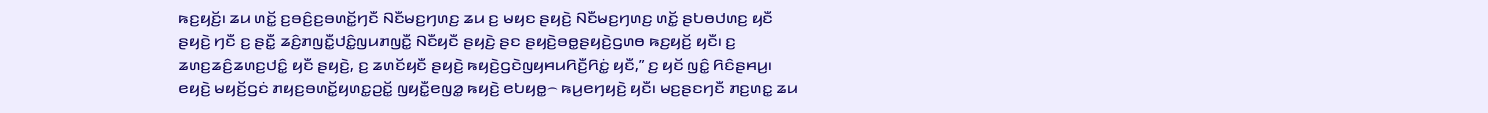ꤒꤢ꤬ꤟꤢꤩ꤬꤯ ꤘꤣ ꤛꤢꤩ꤭ ꤢ꤬ꤋꤢꤨ꤬ꤢ꤬ꤋꤛꤢꤩ꤭ꤚꤢꤪ ꤡꤢꤪꤗꤢ꤬ꤚꤛꤢ꤬ ꤘꤣ ꤢ꤬ ꤗꤟꤢ ꤔꤟꤢꤧ꤬ ꤡꤢꤪꤗꤢ꤬ꤚꤛꤢ꤬ ꤛꤢꤩ꤭ ꤔꤝꤥꤓꤛꤢ꤬ ꤟꤢꤪ ꤔꤟꤢꤧ꤬ ꤚꤢꤪ ꤢ꤬ ꤔꤢꤪ꤭ ꤘꤢꤨ꤬ꤊꤜꤢꤪ꤭ꤓꤢꤨ꤭ꤜꤣꤊꤜꤢꤪ꤭ ꤡꤢꤪꤟꤢꤪ ꤔꤟꤢꤧ꤬ ꤔꤢ ꤔꤟꤢꤧ꤬ꤋꤥ꤭ꤔꤟꤢꤧ꤬ꤞꤛꤥ ꤒꤢ꤬ꤟꤢꤩ꤬ ꤟꤢꤪ꤯ ꤢ꤬ ꤘꤛꤢ꤬ꤘꤢꤨ꤬ꤘꤛꤢ꤬ꤓꤢꤨ꤭ ꤟꤢꤪ ꤔꤟꤢꤧ꤬, ꤢ꤬ ꤘꤛꤢꤩꤟꤢꤪ ꤔꤟꤢꤧ꤬ ꤒꤟꤢꤧ꤬ꤞꤢꤧꤜꤟꤌꤣꤖꤢꤪ꤬ꤖꤢꤦ꤭ ꤟꤢꤪ,” ꤢ꤬ ꤟꤢꤩ ꤜꤢꤨ꤭ ꤖꤢꤨꤔꤌꤣ꤬꤯
ꤕꤟꤢꤧ꤬ ꤗꤟꤢꤩ꤬ꤞꤢꤦ ꤊꤟꤢ꤬ꤋꤛꤢꤩ꤭ꤟꤛꤢ꤭ꤑꤢꤩ꤭ ꤜꤟꤢꤪ꤭ꤕꤜꤤ꤭ ꤒꤟꤢꤧ꤬ ꤕꤝꤟꤥ꤭꤮ ꤒꤣ꤬ꤕꤚꤟꤢꤧ꤬ ꤟꤢꤪ꤯ ꤗꤢ꤬ꤔꤢꤚꤢꤪ ꤊꤢ꤬ꤛꤢ꤭ ꤘꤣ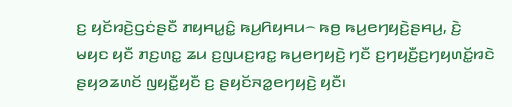ꤢ꤬ ꤟꤢꤩꤙꤢꤧ꤬ꤞꤢꤦꤔꤢꤪ ꤊꤟꤌꤣ꤭ꤢꤨ꤭ ꤒꤣ꤬ꤖꤟꤌꤣ꤮ ꤒꤥ꤬ ꤒꤣ꤬ꤕꤚꤟꤢꤧ꤬ꤔꤌꤣ꤬, ꤢꤧ꤬ ꤗꤟꤢ ꤟꤢꤪ ꤊꤢ꤬ꤛꤢ꤭ ꤘꤣ ꤢ꤬ꤜꤣꤢ꤬ꤙꤢ꤭ ꤒꤣ꤬ꤕꤚꤟꤢꤧ꤬ ꤚꤢꤪ ꤢ꤬ꤚꤟꤢꤪ꤬ꤢ꤬ꤚꤟꤛꤢꤩ꤭ꤙꤢꤧ ꤔꤟꤤꤘꤛꤢꤩ ꤜꤟꤢꤪ꤭ꤟꤢꤪ ꤢ꤬ ꤔꤟꤢꤩꤏꤤ꤭ꤕꤚꤟꤢꤧ꤬ ꤟꤢꤪ꤯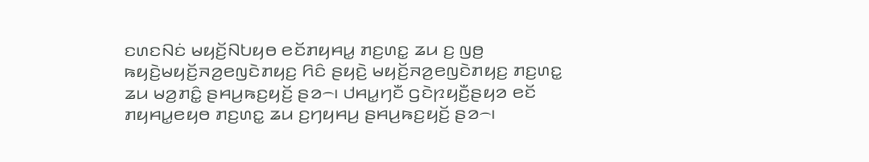ꤢꤛꤢꤡꤢꤦ ꤗꤟꤢꤩ꤬ꤡꤝꤟꤥ ꤕꤢꤩꤊꤟꤌꤣ꤭ ꤊꤢ꤬ꤛꤢ꤭ ꤘꤣ ꤢ꤬ ꤜꤥ꤬ ꤒꤟꤢꤧ꤬ꤗꤟꤢꤩ꤬ꤏꤤ꤬ꤕꤜꤢꤧꤊꤟꤢ꤬ ꤖꤢꤨ ꤔꤟꤢꤧ꤬ ꤗꤟꤢꤩ꤬ꤏꤤ꤬ꤕꤜꤢꤧꤊꤟꤢ꤬ ꤊꤢ꤬ꤛꤢ꤭ ꤘꤣ ꤗꤤ꤬ꤊꤢꤨ꤭ ꤔꤌꤣ꤬ꤒꤢ꤬ꤟꤢꤩ꤬ ꤔꤤ꤮꤯ ꤓꤌꤣ꤭ꤚꤢꤪ ꤞꤢꤧꤐꤟꤢꤪ꤬ꤔꤟꤤ ꤕꤢꤩ ꤊꤟꤌꤣ꤭ꤕꤟꤥ ꤊꤢ꤬ꤛꤢ꤭ ꤘꤣ ꤢ꤬ꤚꤟꤌꤣ꤬ ꤔꤌꤣ꤬ꤒꤢ꤬ꤟꤢꤩ꤬ ꤔꤤ꤮꤯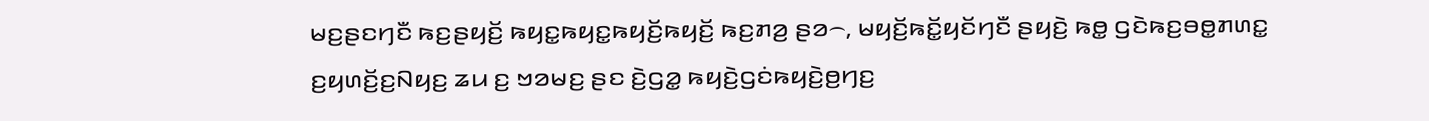ꤗꤢ꤬ꤔꤢꤚꤢꤪ ꤒꤢ꤬ꤔꤟꤢꤩ꤬ ꤒꤟꤢ꤭ꤒꤟꤢ꤭ꤒꤟꤢꤩ꤬ꤒꤟꤢꤩ꤬ ꤒꤢ꤬ꤊꤤ꤬ ꤔꤤ꤮, ꤗꤟꤢꤩ꤬ꤒꤢꤩ꤭ꤟꤢꤩꤚꤢꤪ ꤔꤟꤢꤧ꤬ ꤒꤥ꤭ ꤞꤢꤧꤒꤢ꤬ꤋꤥ꤭ꤊꤛꤢ꤭ ꤢ꤬ꤟꤛꤢꤩ꤬ꤢ꤬ꤡꤟꤢ꤬ ꤘꤣ ꤢ꤬ ꤠꤤꤗꤢ꤬ ꤔꤢ ꤢꤧ꤬ꤞꤤ꤭ ꤒꤟꤢꤧ꤬ꤞꤢꤦꤒꤟꤢꤧ꤬ꤥ꤬ꤚꤢ꤬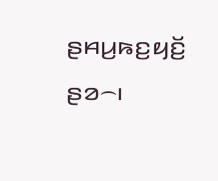ꤔꤌꤣ꤬ꤒꤢ꤬ꤟꤢꤩ꤬ ꤔꤤ꤮꤯